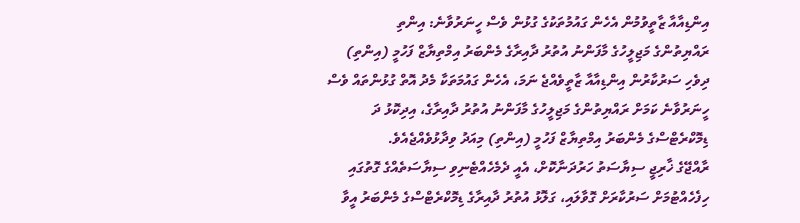އިންޑިއާއާ ޒާތީވުމުން އެހެން ގައުމުތަކުގެ ގުޅުން ވެސް ހީނަރުވާނެ: އިންތި
ރައްޔިތުންގެ މަޖިލީހުގެ މާފަންނު އުތުރު ދާއިރާގެ މެންބަރު އިމްތިޔާޒް ފަހުމީ (އިންތި)
ދިވެހި ސަރުކާރުން އިންޑިއާއާ ޒާތީވެއްޖެ ނަމަ، އެހެން ގައުމަތަކާ މެދު އޮތް ގުޅުންތައް ވެސް ހީނަރުވާނެ ކަމަށް ރައްޔިތުންގެ މަޖިލީހުގެ މާފަންނު އުތުރު ދާއިރާގެ، އިދިކޮޅު ދަ ޑިމޮކްރެޓްސްގެ މެންބަރު އިމްތިޔާޒް ފަހުމީ (އިންތި) މިއަދު ވިދާޅުވެއްޖެއެވެ.
ރާއްޖޭގެ ޚާރިޖީ ސިޔާސަތު ހަރުދަނާކޮށް، އެއީ ދެމެހެއްޓެނިވި ސިޔާސަތެއްގެ ގޮތުގައި ހިފެހެއްޓުމަށް ސަރުކާރަށް ގޮވާލައި، ގަލޮޅު އުތުރު ދާއިރާގެ ޑިމޮކްރެޓްސްގެ މެންބަރު އީވާ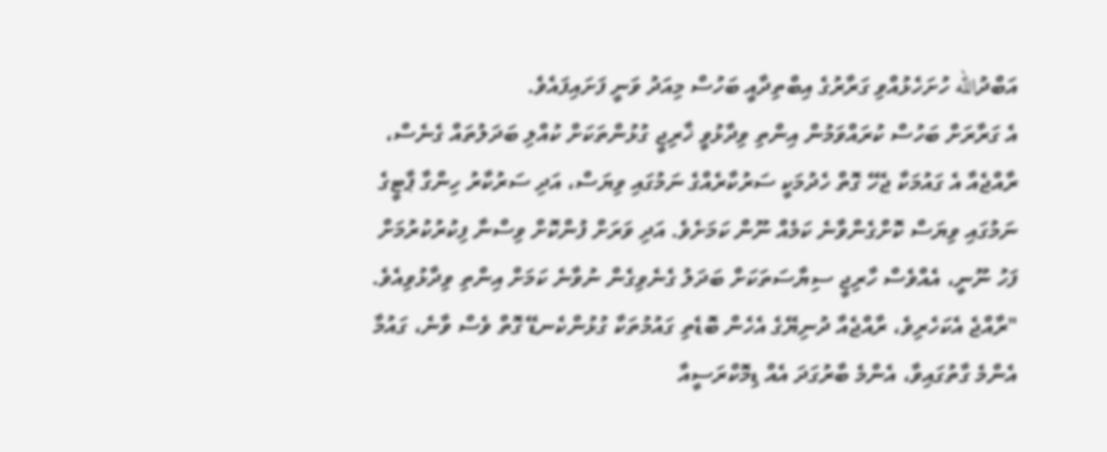އަބްދުالله ހުށަހެޅުއްވި ގަރާރުގެ އިބްތިދާއީ ބަހުސް މިއަދު ވަނީ ފަށައިފައެވެ.
އެ ގަރާރަށް ބަހުސް ކުރައްވަމުން އިންތި ވިދާޅުވީ ޚާރިޖީ ގުޅުންތަކަށް ކުއްލި ބަދަލުތައް ގެނެސް، ރާއްޖެއާ އެ ގައުމަކާ ޖެހޭ ގޮތް ހެދުމަކީ ސަރުކާރެއްގެ ނަމުގައި ވިޔަސް، އަދި ސަރުކާރު ހިންގާ ޕާޓީގެ ނަމުގައި ވިޔަސް ކޮށްގެންވާނެ ކަމެއް ނޫން ކަމަށެވެ. އަދި ވަރަށް ފުންކޮށް ވިސްނާ ފިކުރުކުރުމަށް ފަހު ނޫނީ، އެއްވެސް ހާރިޖީ ސިޔާސަތަކަށް ބަދަލު ގެނެވިގެން ނުވާނެ ކަމަށް އިންތި ވިދާޅުވިއެވެ.
"ރާއްޖެ އެކަހެރިވެ، ރާއްޖެއާ ދުނިޔޭގެ އެހެން ބޮޑެތި ގައުމުތަކާ ގުޅުންކެނޑޭ ގޮތް ވެސް ވާނެ، ގައުމާ އެންމެ ގާތުގައިވާ، އެންމެ ބާރުގަދަ އެއް ޑިމޮކްރަސީއާ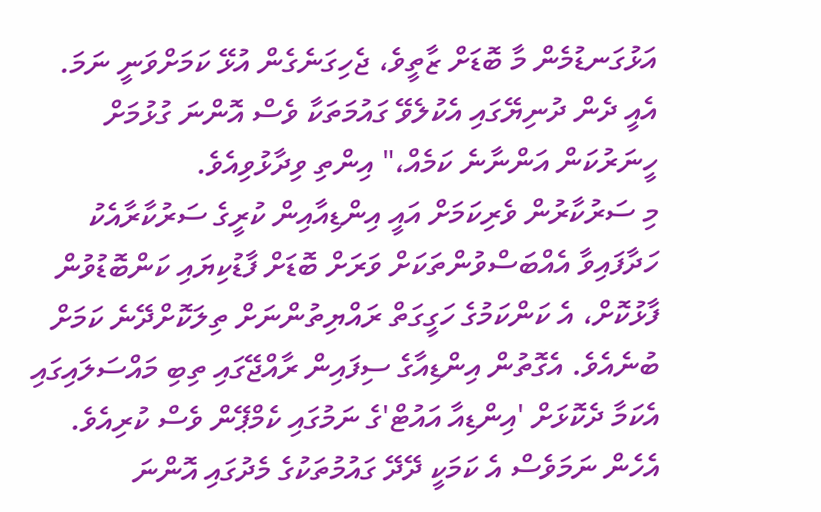އަޅުގަނޑުމެން މާ ބޮޑަށް ޒާތީވެ، ޖެހިގަނެގެން އުޅޭ ކަމަށްވަނީ ނަމަ. އެއީ ދެން ދުނިޔޭގައި އެކުލެވޭ ގައުމަތަކާ ވެސް އޮންނަ ގުޅުމަށް ހީނަރުކަން އަންނާނެ ކަމެއް،" އިންތި ވިދާޅުވިއެވެ.
މި ސަރުކާރުން ވެރިކަމަށް އައީ އިންޑިއާއިން ކުރީގެ ސަރުކާރާއެކު ހަދާފައިވާ އެއްބަސްވުންތަކަށް ވަރަށް ބޮޑަށް ފާޑުކިޔައި ކަންބޮޑުވުން ފާޅުކޮށް، އެ ކަންކަމުގެ ހަގީގަތް ރައްޔިތުންނަށް ތިލަކޮށްދޭނެ ކަމަށް ބުނެއެވެ. އެގޮތުން އިންޑިއާގެ ސިފައިން ރާއްޖޭގައި ތިބި މައްސަލައިގައި އެކަމާ ދެކޮޅަށް 'އިންޑިއާ އައުޓް'ގެ ނަމުގައި ކެމްޕޭން ވެސް ކުރިއެވެ. އެހެން ނަމަވެސް އެ ކަމަކީ ދޭދޭ ގައުމުތަކުގެ މެދުގައި އޮންނަ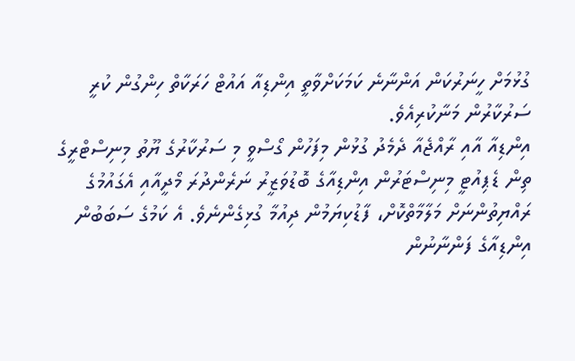ގުޅުމަށް ހީނަރުކަން އަންނާނެ ކަމަކަށްވާތީ އިންޑިއާ އައުޓް ހަރަކާތް ހިންގުން ކުރީ ސަރުކާރުން މަނާކުރިއެވެ.
އިންޑިއާ އާއި ރާއްޖެއާ ދެމެދު ގުޅުން މިފަހުން ގޯސްވީ މި ސަރުކާރުގެ ޔޫތު މިނިސްޓްރީގެ ތިން ޑެޕިއުޓީ މިނިސްޓަރުން އިންޑިއާގެ ބޮޑުވަޒީރު ނަރެންދުރަ މޯދީއާއި އެގައުމުގެ ރައްޔިތުންނަށް މަލާމާތްކޮށް، ފާޑުކިޔަމުން ދިއުމާ ގުޅިގެންނެވެ. އެ ކަމުގެ ސަބަބުން އިންޑިއާގެ ފަންނާނުން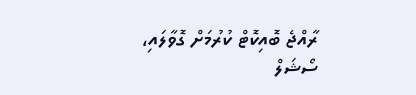ރާއްޖެ ބޮއިކޮޓް ކުރުމަށް ގޮވާލައި، ސޯޝަލް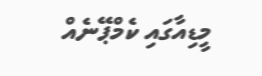މީޑިއާގައި ކެމްޕޭނެއް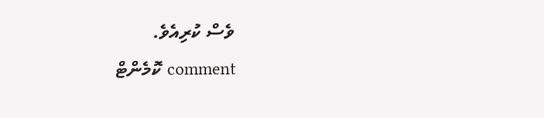ވެސް ކުރިއެވެ.
comment ކޮމެންޓް